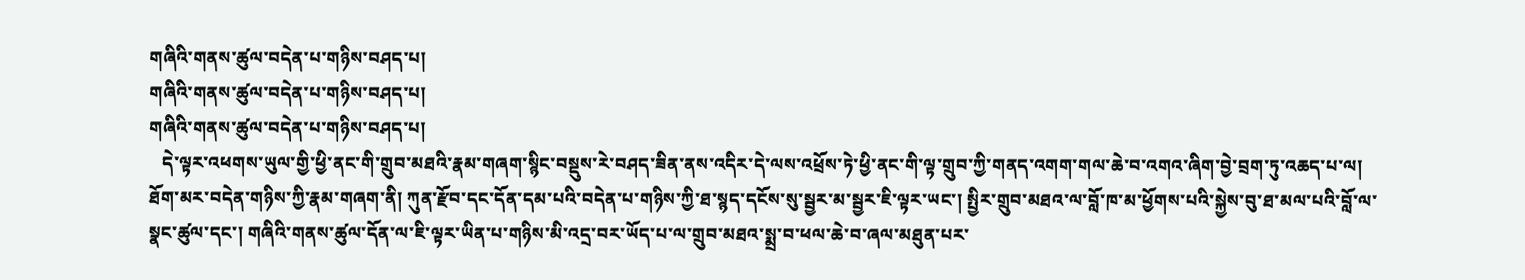གཞིའི་གནས་ཚུལ་བདེན་པ་གཉིས་བཤད་པ།
གཞིའི་གནས་ཚུལ་བདེན་པ་གཉིས་བཤད་པ།
གཞིའི་གནས་ཚུལ་བདེན་པ་གཉིས་བཤད་པ།
   དེ་ལྟར་འཕགས་ཡུལ་གྱི་ཕྱི་ནང་གི་གྲུབ་མཐའི་རྣམ་གཞག་སྙིང་བསྡུས་རེ་བཤད་ཟིན་ནས་འདིར་དེ་ལས་འཕྲོས་ཏེ་ཕྱི་ནང་གི་ལྟ་གྲུབ་ཀྱི་གནད་འགག་གལ་ཆེ་བ་འགའ་ཞིག་བྱེ་བྲག་ཏུ་འཆད་པ་ལ། ཐོག་མར་བདེན་གཉིས་ཀྱི་རྣམ་གཞག་ནི། ཀུན་རྫོབ་དང་དོན་དམ་པའི་བདེན་པ་གཉིས་ཀྱི་ཐ་སྙད་དངོས་སུ་སྦྱར་མ་སྦྱར་ཇི་ལྟར་ཡང་། སྤྱིར་གྲུབ་མཐའ་ལ་བློ་ཁ་མ་ཕྱོགས་པའི་སྐྱེས་བུ་ཐ་མལ་པའི་བློ་ལ་སྣང་ཚུལ་དང་། གཞིའི་གནས་ཚུལ་དོན་ལ་ཇི་ལྟར་ཡིན་པ་གཉིས་མི་འདྲ་བར་ཡོད་པ་ལ་གྲུབ་མཐའ་སྨྲ་བ་ཕལ་ཆེ་བ་ཞལ་མཐུན་པར་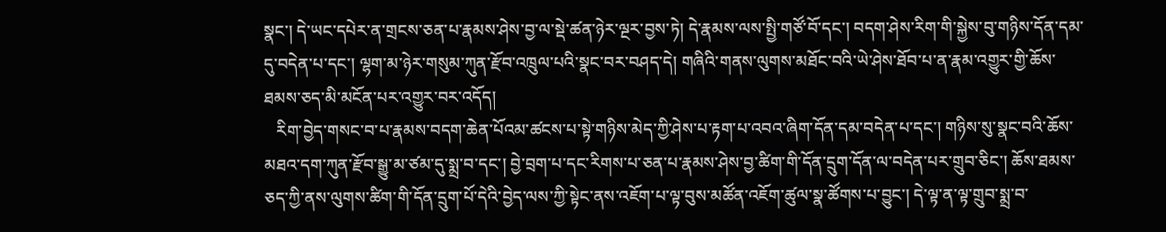སྣང་། དེ་ཡང་དཔེར་ན་གྲངས་ཅན་པ་རྣམས་ཤེས་བྱ་ལ་སྡེ་ཚན་ཉེར་ལྔར་བྱས་ཏེ། དེ་རྣམས་ལས་སྤྱི་གཙོ་བོ་དང་། བདག་ཤེས་རིག་གི་སྐྱེས་བུ་གཉིས་དོན་དམ་དུ་བདེན་པ་དང་། ལྷག་མ་ཉེར་གསུམ་ཀུན་རྫོབ་འཁྲུལ་པའི་སྣང་བར་བཤད་དེ། གཞིའི་གནས་ལུགས་མཐོང་བའི་ཡེ་ཤེས་ཐོབ་པ་ན་རྣམ་འགྱུར་གྱི་ཆོས་ཐམས་ཅད་མི་མངོན་པར་འགྱུར་བར་འདོད།
   རིག་བྱེད་གསང་བ་པ་རྣམས་བདག་ཆེན་པོའམ་ཚངས་པ་སྟེ་གཉིས་མེད་ཀྱི་ཤེས་པ་རྟག་པ་འབའ་ཞིག་དོན་དམ་བདེན་པ་དང་། གཉིས་སུ་སྣང་བའི་ཆོས་མཐའ་དག་ཀུན་རྫོབ་སྒྱུ་མ་ཙམ་དུ་སྨྲ་བ་དང་། བྱེ་བྲག་པ་དང་རིགས་པ་ཅན་པ་རྣམས་ཤེས་བྱ་ཚིག་གི་དོན་དྲུག་དོན་ལ་བདེན་པར་གྲུབ་ཅིང་། ཆོས་ཐམས་ཅད་ཀྱི་ནས་ལུགས་ཚིག་གི་དོན་དྲུག་པོ་དེའི་བྱེད་ལས་ཀྱི་སྟེང་ནས་འཇོག་པ་ལྟ་བུས་མཚོན་འཇོག་ཚུལ་སྣ་ཚོགས་པ་བྱུང་། དེ་ལྟ་ན་ལྟ་གྲུབ་སྨྲ་བ་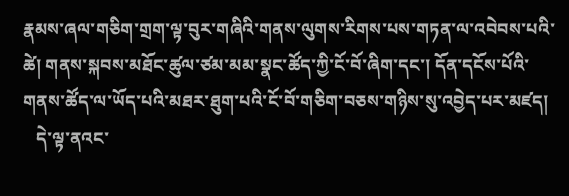རྣམས་ཞལ་གཅིག་གྲག་ལྟ་བུར་གཞིའི་གནས་ལུགས་རིགས་པས་གཏན་ལ་འབེབས་པའི་ཚེ། གནས་སྐབས་མཐོང་ཚུལ་ཙམ་མམ་སྣང་ཚོད་ཀྱི་ངོ་བོ་ཞིག་དང་། དོན་དངོས་པོའི་གནས་ཚོད་ལ་ཡོད་པའི་མཐར་ཐུག་པའི་ངོ་བོ་གཅིག་བཅས་གཉིས་སུ་འབྱེད་པར་མཛད།
   དེ་ལྟ་ནའང་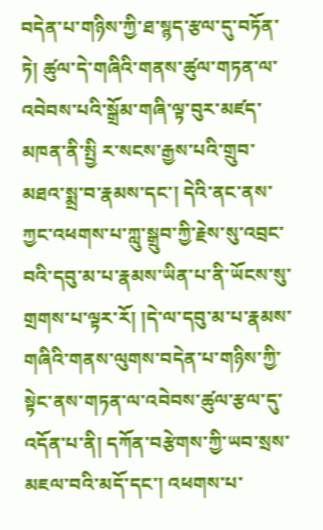བདེན་པ་གཉིས་ཀྱི་ཐ་སྙད་རྩལ་དུ་བཏོན་ཏེ། ཚུལ་དེ་གཞིའི་གནས་ཚུལ་གཏན་ལ་འབེབས་པའི་སྒྲོམ་གཞི་ལྟ་བུར་མཛད་མཁན་ནི་སྤྱི ར་སངས་རྒྱས་པའི་གྲུབ་མཐའ་སྨྲ་བ་རྣམས་དང་། དེའི་ནང་ནས་ཀྱང་འཕགས་པ་ཀླུ་སྒྲུབ་ཀྱི་རྗེས་སུ་འབྲང་བའི་དབུ་མ་པ་རྣམས་ཡིན་པ་ནི་ཡོངས་སུ་གྲགས་པ་ལྟར་རོ། །དེ་ལ་དབུ་མ་པ་རྣམས་གཞིའི་གནས་ལུགས་བདེན་པ་གཉིས་ཀྱི་སྟེང་ནས་གཏན་ལ་འབེབས་ཚུལ་རྩལ་དུ་འདོན་པ་ནི། དཀོན་བརྩེགས་ཀྱི་ཡབ་སྲས་མཇལ་བའི་མདོ་དང་། འཕགས་པ་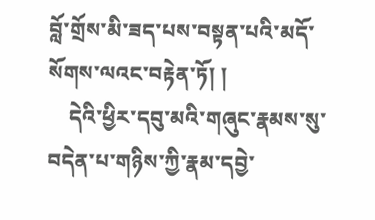བློ་གྲོས་མི་ཟད་པས་བསྟན་པའི་མདོ་སོགས་ལའང་བརྟེན་ཏོ། །
    དེའི་ཕྱིར་དབུ་མའི་གཞུང་རྣམས་སུ་བདེན་པ་གཉིས་ཀྱི་རྣམ་དབྱེ་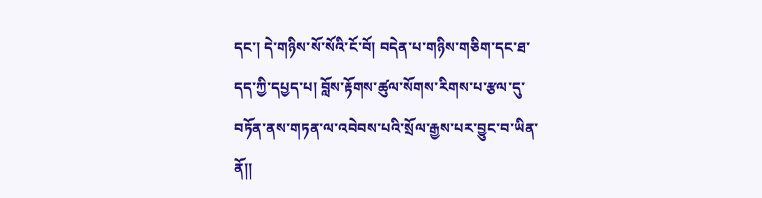དང་། དེ་གཉིས་སོ་སོའི་ངོ་བོ། བདེན་པ་གཉིས་གཅིག་དང་ཐ་དད་ཀྱི་དཔྱད་པ། བློས་རྟོགས་ཚུལ་སོགས་རིགས་པ་རྩལ་དུ་བཏོན་ནས་གཏན་ལ་འབེབས་པའི་སྲོལ་རྒྱས་པར་བྱུང་བ་ཡིན་ནོ།།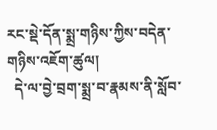རང་སྡེ་དོན་སྨྲ་གཉིས་ཀྱིས་བདེན་གཉིས་འཇོག་ཚུལ།
  དེ་ལ་བྱེ་བྲག་སྨྲ་བ་རྣམས་ནི་སློབ་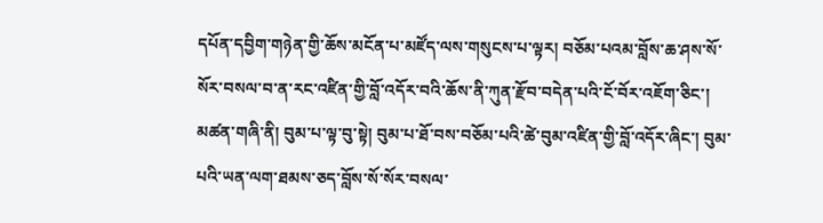དཔོན་དབྱིག་གཉེན་གྱི་ཆོས་མངོན་པ་མཛོད་ལས་གསུངས་པ་ལྟར། བཅོམ་པའམ་བློས་ཆ་ཤས་སོ་སོར་བསལ་བ་ན་རང་འཛིན་གྱི་བློ་འདོར་བའི་ཆོས་ནི་ཀུན་རྫོབ་བདེན་པའི་ངོ་བོར་འཇོག་ཅིང་། མཚན་གཞི་ནི། བུམ་པ་ལྟ་བུ་སྟེ། བུམ་པ་ཐོ་བས་བཅོམ་པའི་ཚེ་བུམ་འཛིན་གྱི་བློ་འདོར་ཞིང་། བུམ་པའི་ཡན་ལག་ཐམས་ཅད་བློས་སོ་སོར་བསལ་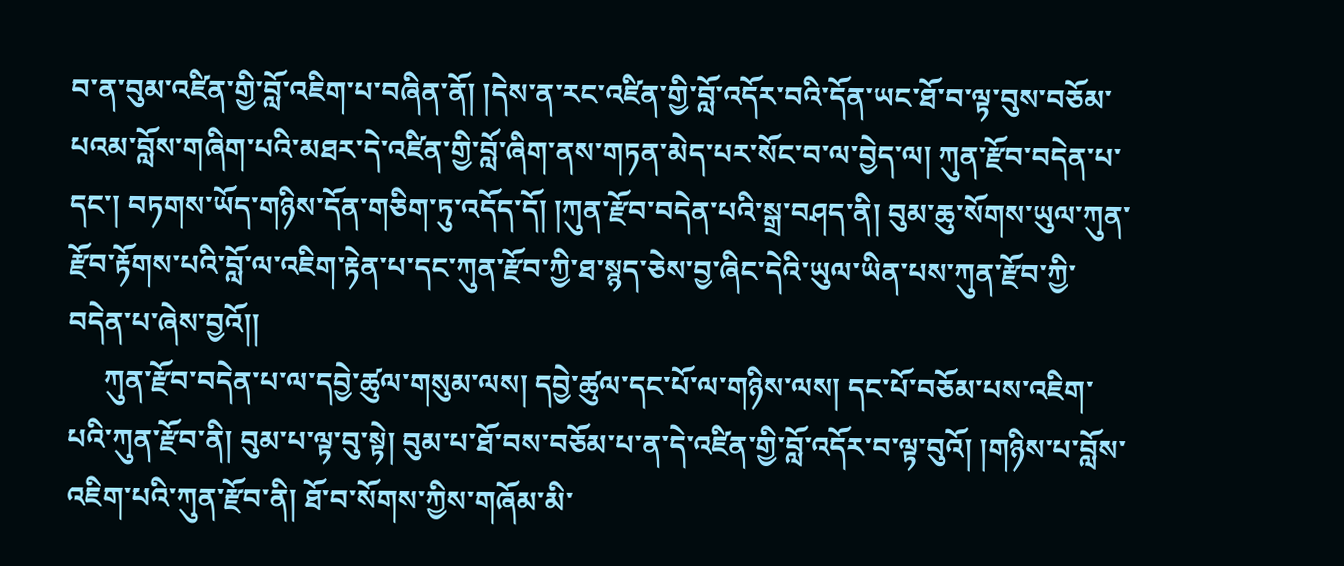བ་ན་བུམ་འཛིན་གྱི་བློ་འཇིག་པ་བཞིན་ནོ། །དེས་ན་རང་འཛིན་གྱི་བློ་འདོར་བའི་དོན་ཡང་ཐོ་བ་ལྟ་བུས་བཅོམ་པའམ་བློས་གཞིག་པའི་མཐར་དེ་འཛིན་གྱི་བློ་ཞིག་ནས་གཏན་མེད་པར་སོང་བ་ལ་བྱེད་ལ། ཀུན་རྫོབ་བདེན་པ་དང་། བཏགས་ཡོད་གཉིས་དོན་གཅིག་ཏུ་འདོད་དོ། །ཀུན་རྫོབ་བདེན་པའི་སྒྲ་བཤད་ནི། བུམ་ཆུ་སོགས་ཡུལ་ཀུན་རྫོབ་རྟོགས་པའི་བློ་ལ་འཇིག་རྟེན་པ་དང་ཀུན་རྫོབ་ཀྱི་ཐ་སྙད་ཅེས་བྱ་ཞིང་དེའི་ཡུལ་ཡིན་པས་ཀུན་རྫོབ་ཀྱི་བདེན་པ་ཞེས་བྱའོ།།
     ཀུན་རྫོབ་བདེན་པ་ལ་དབྱེ་ཚུལ་གསུམ་ལས། དབྱེ་ཚུལ་དང་པོ་ལ་གཉིས་ལས། དང་པོ་བཅོམ་པས་འཇིག་པའི་ཀུན་རྫོབ་ནི། བུམ་པ་ལྟ་བུ་སྟེ། བུམ་པ་ཐོ་བས་བཅོམ་པ་ན་དེ་འཛིན་གྱི་བློ་འདོར་བ་ལྟ་བུའོ། །གཉིས་པ་བློས་འཇིག་པའི་ཀུན་རྫོབ་ནི། ཐོ་བ་སོགས་ཀྱིས་གཞོམ་མི་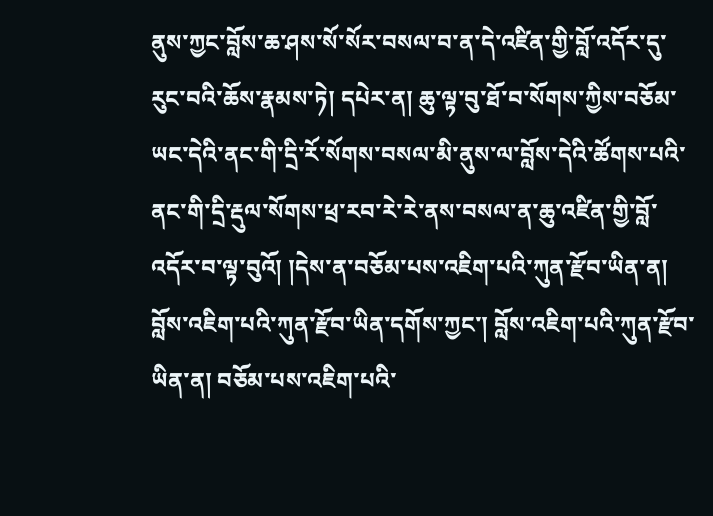ནུས་ཀྱང་བློས་ཆ་ཤས་སོ་སོར་བསལ་བ་ན་དེ་འཛིན་གྱི་བློ་འདོར་དུ་རུང་བའི་ཆོས་རྣམས་ཏེ། དཔེར་ན། ཆུ་ལྟ་བུ་ཐོ་བ་སོགས་ཀྱིས་བཅོམ་ཡང་དེའི་ནང་གི་དྲི་རོ་སོགས་བསལ་མི་ནུས་ལ་བློས་དེའི་ཚོགས་པའི་ནང་གི་དྲི་རྡུལ་སོགས་ཕྲ་རབ་རེ་རེ་ནས་བསལ་ན་ཆུ་འཛིན་གྱི་བློ་འདོར་བ་ལྟ་བུའོ། །དེས་ན་བཅོམ་པས་འཇིག་པའི་ཀུན་རྫོབ་ཡིན་ན། བློས་འཇིག་པའི་ཀུན་རྫོབ་ཡིན་དགོས་ཀྱང་། བློས་འཇིག་པའི་ཀུན་རྫོབ་ཡིན་ན། བཅོམ་པས་འཇིག་པའི་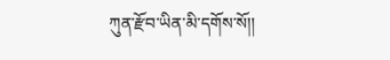ཀུན་རྫོབ་ཡིན་མི་དགོས་སོ།།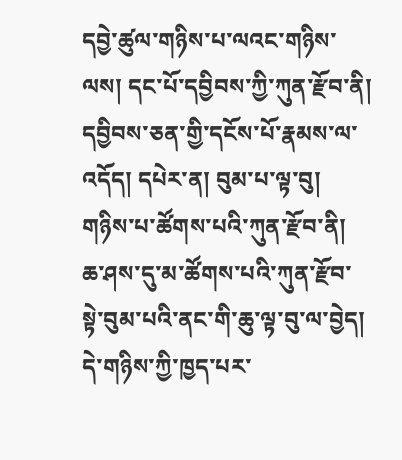དབྱེ་ཚུལ་གཉིས་པ་ལའང་གཉིས་ལས། དང་པོ་དབྱིབས་ཀྱི་ཀུན་རྫོབ་ནི། དབྱིབས་ཅན་གྱི་དངོས་པོ་རྣམས་ལ་འདོད། དཔེར་ན། བུམ་པ་ལྟ་བུ། གཉིས་པ་ཚོགས་པའི་ཀུན་རྫོབ་ནི། ཆ་ཤས་དུ་མ་ཚོགས་པའི་ཀུན་རྫོབ་སྟེ་བུམ་པའི་ནང་གི་ཆུ་ལྟ་བུ་ལ་བྱེད། དེ་གཉིས་ཀྱི་ཁྱད་པར་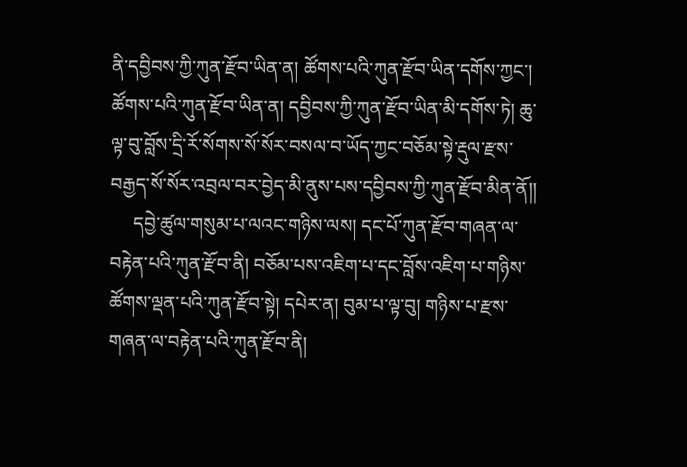ནི་དབྱིབས་ཀྱི་ཀུན་རྫོབ་ཡིན་ན། ཚོགས་པའི་ཀུན་རྫོབ་ཡིན་དགོས་ཀྱང་། ཚོགས་པའི་ཀུན་རྫོབ་ཡིན་ན། དབྱིབས་ཀྱི་ཀུན་རྫོབ་ཡིན་མི་དགོས་ཏེ། ཆུ་ལྟ་བུ་བློས་དྲི་རོ་སོགས་སོ་སོར་བསལ་བ་ཡོད་ཀྱང་བཅོམ་སྟེ་རྡུལ་རྫས་བརྒྱད་སོ་སོར་འབྲལ་བར་བྱེད་མི་ནུས་པས་དབྱིབས་ཀྱི་ཀུན་རྫོབ་མིན་ནོ།།
     དབྱེ་ཚུལ་གསུམ་པ་ལའང་གཉིས་ལས། དང་པོ་ཀུན་རྫོབ་གཞན་ལ་བརྟེན་པའི་ཀུན་རྫོབ་ནི། བཅོམ་པས་འཇིག་པ་དང་བློས་འཇིག་པ་གཉིས་ཚོགས་ལྡན་པའི་ཀུན་རྫོབ་སྟེ། དཔེར་ན། བུམ་པ་ལྟ་བུ། གཉིས་པ་རྫས་གཞན་ལ་བརྟེན་པའི་ཀུན་རྫོབ་ནི།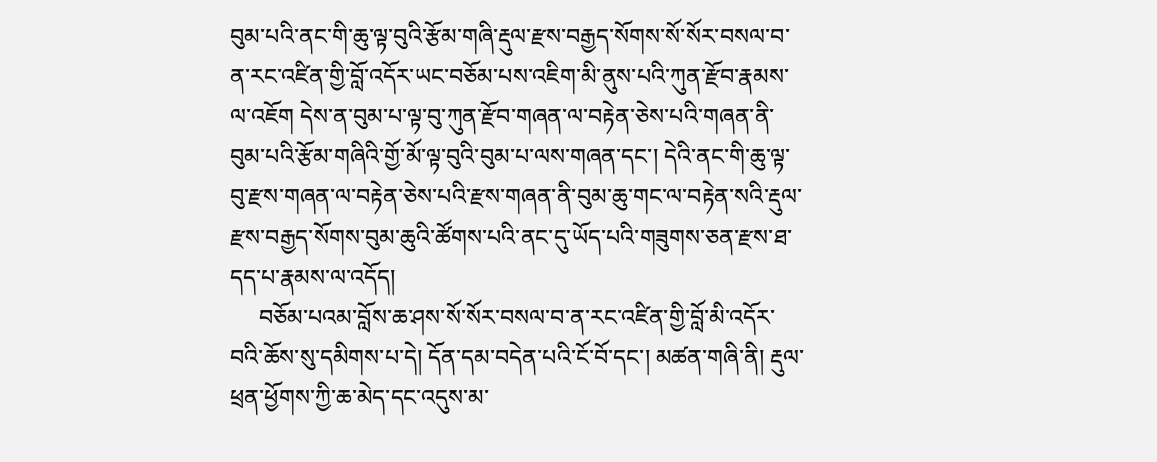བུམ་པའི་ནང་གི་ཆུ་ལྟ་བུའི་རྩོམ་གཞི་རྡུལ་རྫས་བརྒྱད་སོགས་སོ་སོར་བསལ་བ་ན་རང་འཛིན་གྱི་བློ་འདོར་ཡང་བཅོམ་པས་འཇིག་མི་ནུས་པའི་ཀུན་རྫོབ་རྣམས་ལ་འཇོག དེས་ན་བུམ་པ་ལྟ་བུ་ཀུན་རྫོབ་གཞན་ལ་བརྟེན་ཅེས་པའི་གཞན་ནི་བུམ་པའི་རྩོམ་གཞིའི་གྱོ་མོ་ལྟ་བུའི་བུམ་པ་ལས་གཞན་དང་། དེའི་ནང་གི་ཆུ་ལྟ་བུ་རྫས་གཞན་ལ་བརྟེན་ཅེས་པའི་རྫས་གཞན་ནི་བུམ་ཆུ་གང་ལ་བརྟེན་སའི་རྡུལ་རྫས་བརྒྱད་སོགས་བུམ་ཆུའི་ཚོགས་པའི་ནང་དུ་ཡོད་པའི་གཟུགས་ཅན་རྫས་ཐ་དད་པ་རྣམས་ལ་འདོད།
     བཅོམ་པའམ་བློས་ཆ་ཤས་སོ་སོར་བསལ་བ་ན་རང་འཛིན་གྱི་བློ་མི་འདོར་བའི་ཆོས་སུ་དམིགས་པ་དེ། དོན་དམ་བདེན་པའི་ངོ་བོ་དང་། མཚན་གཞི་ནི། རྡུལ་ཕྲན་ཕྱོགས་ཀྱི་ཆ་མེད་དང་འདུས་མ་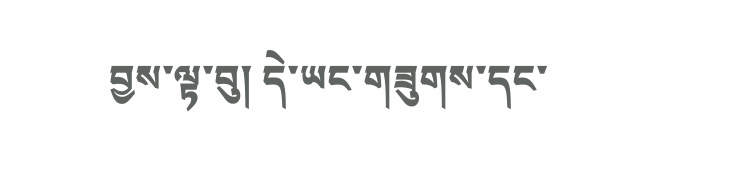བྱས་ལྟ་བུ། དེ་ཡང་གཟུགས་དང་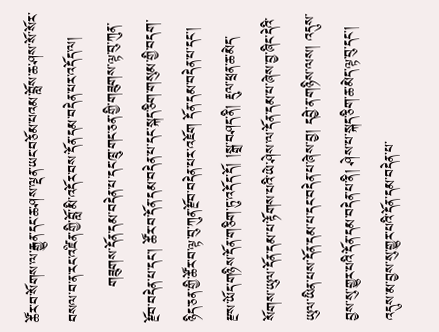ཚོར་བ་སོགས་ལ་རྒྱུན་དང་ཆ་ཤས་ལྡན་ཡང་བཅོམ་པའམ་བློས་ཆ་ཤས་སོ་སོར་བསལ་བ་ན་རང་འཛིན་གྱི་བློ་མི་འདོར་བས་དོན་དམ་བདེན་པར་འདོད་ལ།
       གཟུགས་དོན་དམ་བདེན་པ་དང་ཁྲུ་གང་ཅན་གྱི་གཟུགས་ལྟ་བུ་ཀུན་རྫོབ་བདེན་པ་དང་། ཚོར་བ་དོན་དམ་བདེན་པ་དང་སྐད་ཅིག་གསུམ་གྱི་བདག་ཉིད་ཅན་གྱི་ཚོར་བ་ལྟ་བུ་ཀུན་རྫོབ་བདེན་པར་འཇོག དོན་དམ་བདེན་པ་དང་། རྫས་ཡོད་གཉིས་དོན་གཅིག་ཏུ་འདོད་དོ། །སྒྲ་བཤད་ནི། རྡུལ་ཕྲན་ཆ་མེད་སོགས་ཡུལ་དོན་དམ་པ་རྟོགས་པའི་ཡེ་ཤེས་ལ་དོན་དམ་པ་ཞེས་བྱ་ཞིང་དེའི་ཡུལ་ཡིན་པས་དོན་དམ་པ་དང་བདེན་པ་ཞེས་བྱ། དབྱེ་ན་གཉིས་ལས། འདུས་བྱས་སུ་གྱུར་པའི་དོན་དམ་བདེན་པ་ནི། ཤེས་པ་སྐད་ཅིག་ཆ་མེད་ལྟ་བུ་དང་། འདུས་མ་བྱས་སུ་གྱུར་པའི་དོན་དམ་བདེན་པ་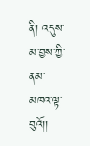ནི། འདུས་མ་བྱས་ཀྱི་ནམ་མཁའ་ལྟ་བུའོ།།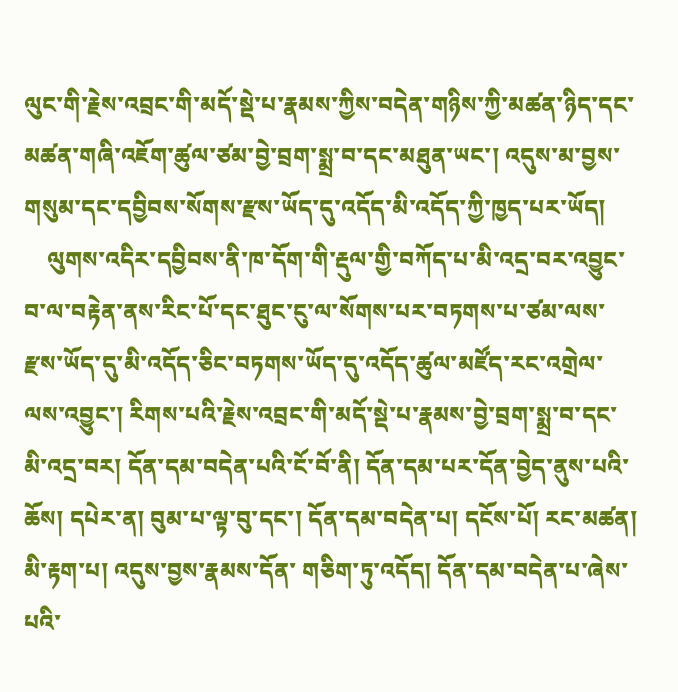ལུང་གི་རྗེས་འབྲང་གི་མདོ་སྡེ་པ་རྣམས་ཀྱིས་བདེན་གཉིས་ཀྱི་མཚན་ཉིད་དང་མཚན་གཞི་འཇོག་ཚུལ་ཙམ་བྱེ་བྲག་སྨྲ་བ་དང་མཐུན་ཡང་། འདུས་མ་བྱས་གསུམ་དང་དབྱིབས་སོགས་རྫས་ཡོད་དུ་འདོད་མི་འདོད་ཀྱི་ཁྱད་པར་ཡོད།
    ལུགས་འདིར་དབྱིབས་ནི་ཁ་དོག་གི་རྡུལ་གྱི་བཀོད་པ་མི་འདྲ་བར་འབྱུང་བ་ལ་བརྟེན་ནས་རིང་པོ་དང་ཐུང་ངུ་ལ་སོགས་པར་བཏགས་པ་ཙམ་ལས་རྫས་ཡོད་དུ་མི་འདོད་ཅིང་བཏགས་ཡོད་དུ་འདོད་ཚུལ་མཛོད་རང་འགྲེལ་ལས་འབྱུང་། རིགས་པའི་རྗེས་འབྲང་གི་མདོ་སྡེ་པ་རྣམས་བྱེ་བྲག་སྨྲ་བ་དང་མི་འདྲ་བར། དོན་དམ་བདེན་པའི་ངོ་བོ་ནི། དོན་དམ་པར་དོན་བྱེད་ནུས་པའི་ཆོས། དཔེར་ན། བུམ་པ་ལྟ་བུ་དང་། དོན་དམ་བདེན་པ། དངོས་པོ། རང་མཚན། མི་རྟག་པ། འདུས་བྱས་རྣམས་དོན་ གཅིག་ཏུ་འདོད། དོན་དམ་བདེན་པ་ཞེས་པའི་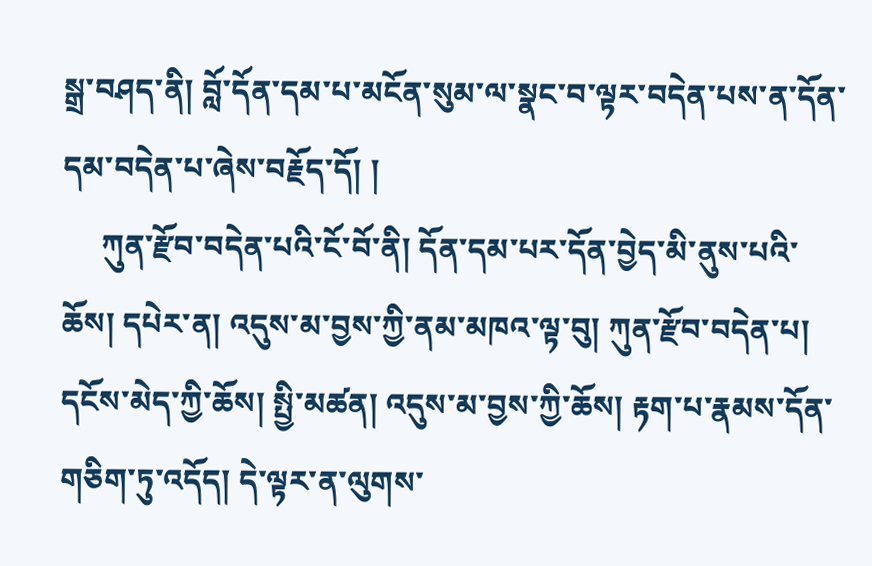སྒྲ་བཤད་ནི། བློ་དོན་དམ་པ་མངོན་སུམ་ལ་སྣང་བ་ལྟར་བདེན་པས་ན་དོན་དམ་བདེན་པ་ཞེས་བརྗོད་དོ། །
     ཀུན་རྫོབ་བདེན་པའི་ངོ་བོ་ནི། དོན་དམ་པར་དོན་བྱེད་མི་ནུས་པའི་ཆོས། དཔེར་ན། འདུས་མ་བྱས་ཀྱི་ནམ་མཁའ་ལྟ་བུ། ཀུན་རྫོབ་བདེན་པ། དངོས་མེད་ཀྱི་ཆོས། སྤྱི་མཚན། འདུས་མ་བྱས་ཀྱི་ཆོས། རྟག་པ་རྣམས་དོན་གཅིག་ཏུ་འདོད། དེ་ལྟར་ན་ལུགས་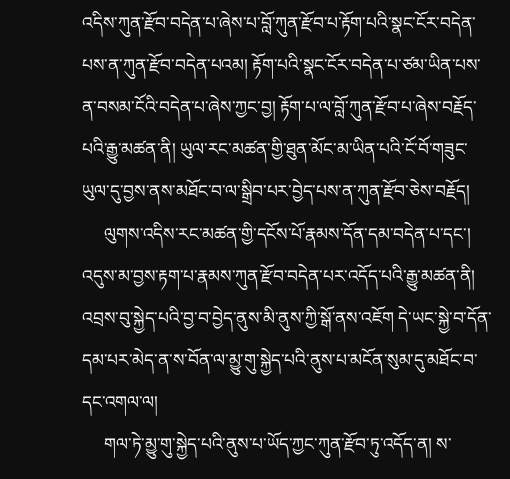འདིས་ཀུན་རྫོབ་བདེན་པ་ཞེས་པ་བློ་ཀུན་རྫོབ་པ་རྟོག་པའི་སྣང་ངོར་བདེན་པས་ན་ཀུན་རྫོབ་བདེན་པའམ། རྟོག་པའི་སྣང་ངོར་བདེན་པ་ཙམ་ཡིན་པས་ན་བསམ་ངོའི་བདེན་པ་ཞེས་ཀྱང་བྱ། རྟོག་པ་ལ་བློ་ཀུན་རྫོབ་པ་ཞེས་བརྗོད་པའི་རྒྱུ་མཚན་ནི། ཡུལ་རང་མཚན་གྱི་ཐུན་མོང་མ་ཡིན་པའི་ངོ་བོ་གཟུང་ཡུལ་དུ་བྱས་ནས་མཐོང་བ་ལ་སྒྲིབ་པར་བྱེད་པས་ན་ཀུན་རྫོབ་ཅེས་བརྗོད།
     ལུགས་འདིས་རང་མཚན་གྱི་དངོས་པོ་རྣམས་དོན་དམ་བདེན་པ་དང་། འདུས་མ་བྱས་རྟག་པ་རྣམས་ཀུན་རྫོབ་བདེན་པར་འདོད་པའི་རྒྱུ་མཚན་ནི། འབྲས་བུ་སྐྱེད་པའི་བྱ་བ་བྱེད་ནུས་མི་ནུས་ཀྱི་སྒོ་ནས་འཇོག དེ་ཡང་སྐྱེ་བ་དོན་དམ་པར་མེད་ན་ས་བོན་ལ་མྱུ་གུ་སྐྱེད་པའི་ནུས་པ་མངོན་སུམ་དུ་མཐོང་བ་དང་འགལ་ལ།
     གལ་ཏེ་མྱུ་གུ་སྐྱེད་པའི་ནུས་པ་ཡོད་ཀྱང་ཀུན་རྫོབ་ཏུ་འདོད་ན། ས་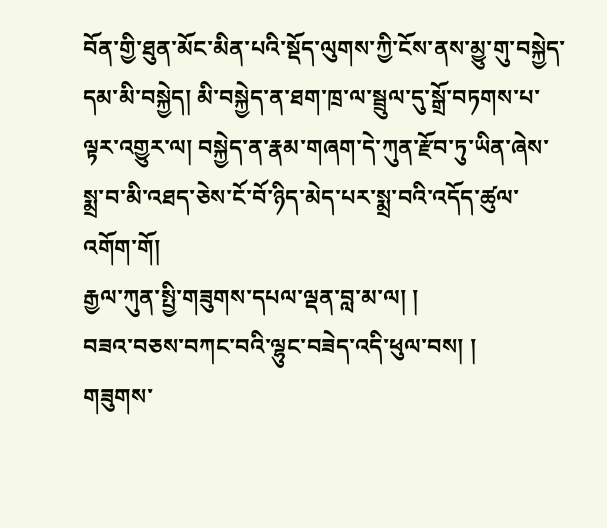བོན་གྱི་ཐུན་མོང་མིན་པའི་སྡོད་ལུགས་ཀྱི་ངོས་ནས་མྱུ་གུ་བསྐྱེད་དམ་མི་བསྐྱེད། མི་བསྐྱེད་ན་ཐག་ཁྲ་ལ་སྦྲུལ་དུ་སྒྲོ་བཏགས་པ་ལྟར་འགྱུར་ལ། བསྐྱེད་ན་རྣམ་གཞག་དེ་ཀུན་རྫོབ་ཏུ་ཡིན་ཞེས་སྨྲ་བ་མི་འཐད་ཅེས་ངོ་བོ་ཉིད་མེད་པར་སྨྲ་བའི་འདོད་ཚུལ་འགོག་གོ།
རྒྱལ་ཀུན་སྤྱི་གཟུགས་དཔལ་ལྡན་བླ་མ་ལ། །
བཟའ་བཅས་བཀང་བའི་ལྷུང་བཟེད་འདི་ཕུལ་བས། །
གཟུགས་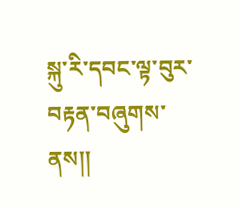སྐུ་རི་དབང་ལྟ་བུར་བརྟན་བཞུགས་ནས།།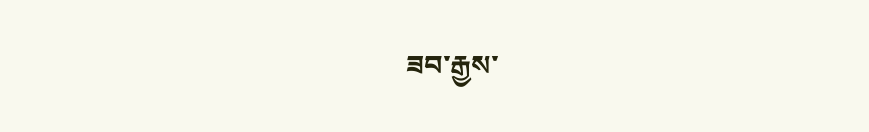ཟབ་རྒྱས་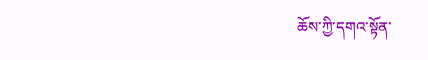ཆོས་ཀྱི་དགའ་སྟོན་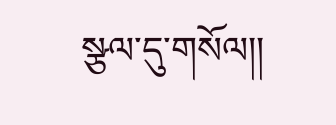སྩལ་དུ་གསོལ།།